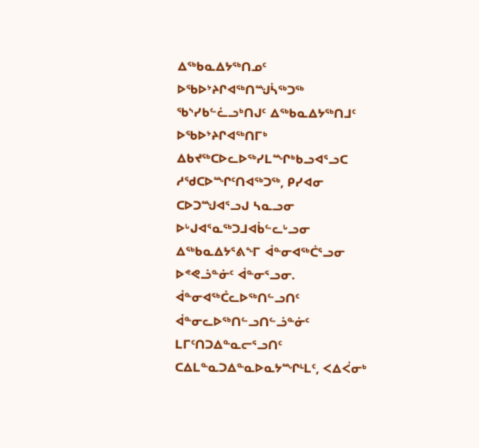ᐃᖅᑲᓇᐃᔭᖅᑎᓄᑦ ᐅᖃᐅᔾᔨᒋᐊᖅᑎᙳᓵᖅᑐᖅ
ᖃᔅᓯᑲᓪᓛᓗᒃᑎᒍᑦ ᐃᖅᑲᓇᐃᔭᖅᑎᒧᑦ ᐅᖃᐅᔾᔨᒋᐊᖅᑎᒥᒃ ᐃᑲᔪᖅᑕᐅᓚᐅᖅᓯᒪᙱᒃᑲᓗᐊᕐᓗᑕ ᓱᖁᑕᐅᙱᑦᑎᐊᖅᑐᖅ, ᑭᓯᐊᓂ ᑕᐅᑐᙳᐊᕐᓗᒍ ᓴᓇᓗᓂ ᐅᒡᒍᐊᕐᓇᖅᑐᒧᐊᑳᓪᓚᒡᓗᓂ ᐃᖅᑲᓇᐃᔭᕐᕕᖕᒥ ᐋᓐᓂᐊᖅᑖᕐᓗᓂ ᐅᕝᕙᓘᓐᓃᑦ ᐋᓐᓂᕐᓗᓂ. ᐋᓐᓂᐊᖅᑖᓚᐅᖅᑎᓪᓗᑎᑦ ᐋᓐᓂᓚᐅᖅᑎᓪᓗᑎᓪᓘᓐᓃᑦ ᒪᒥᑦᑎᑐᐃᓐᓇᓕᕐᓗᑎᑦ ᑕᐃᒪᓐᓇᑐᐃᓐᓇᐅᓇᔭᙱᒻᒪᑦ, ᐸᐃᐹᓂᒃ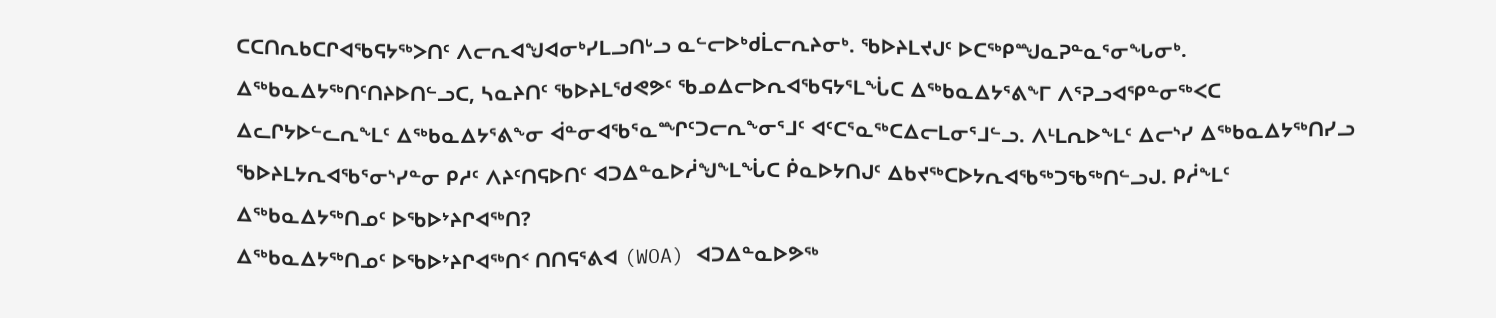ᑕᑕᑎᕆᑲᑕᒋᐊᖃᕋᔭᖅᐳᑎᑦ ᐱᓕᕆᐊᖑᐊᓂᒃᓯᒪᓗᑎᒡᓗ ᓇᓪᓕᐅᒃᑯᒫᓕᕆᔨᓂᒃ. ᖃᐅᔨᒪᔪᒍᑦ ᐅᑕᖅᑭᙳᓇᕈᓐᓇᕐᓂᖓᓂᒃ.
ᐃᖅᑲᓇᐃᔭᖅᑎᑦᑎᔨᐅᑎᓪᓗᑕ, ᓴᓇᔨᑎᑦ ᖃᐅᔨᒪᖁᕙᕗᑦ ᖃᓄᐃᓕᐅᕆᐊᖃᕋᔭᕐᒪᖔᑕ ᐃᖅᑲᓇᐃᔭᕐᕕᖕᒥ ᐱᕐᕈᓗᐊᕿᓐᓂᖅᐸᑕ ᐃᓚᒋᔭᐅᓪᓚᕆᖕᒪᑦ ᐃᖅᑲᓇᐃᔭᕐᕕᖕᓂ ᐋᓐᓂᐊᖃᕐᓇᙱᑦᑐᓕᕆᖕᓂᕐᒧᑦ ᐊᑦᑕᕐᓇᖅᑕᐃᓕᒪᓂᕐᒧᓪᓗ. ᐱᒻᒪᕆᐅᖕᒪᑦ ᐃᓕᔅᓯ ᐃᖅᑲᓇᐃᔭᖅᑎᓯᓗ ᖃᐅᔨᒪᔭᕆᐊᖃᕐᓂᔅᓯᓐᓂ ᑭᓱᑦ ᐱᔨᑦᑎᕋᐅᑎᑦ ᐊᑐᐃᓐᓇᐅᓲᖑᖕᒪᖔᑕ ᑮᓇᐅᔭᑎᒍᑦ ᐃᑲᔪᖅᑕᐅᔭᕆᐊᖃᖅᑐᖃᖅᑎᓪᓗᒍ. ᑭᓲᖕᒪᑦ ᐃᖅᑲᓇᐃᔭᖅᑎᓄᑦ ᐅᖃᐅᔾᔨᒋᐊᖅᑎ?
ᐃᖅᑲᓇᐃᔭᖅᑎᓄᑦ ᐅᖃᐅᔾᔨᒋᐊᖅᑎᑉ ᑎᑎᕋᕐᕕᐊ (WOA) ᐊᑐᐃᓐᓇᐅᕗᖅ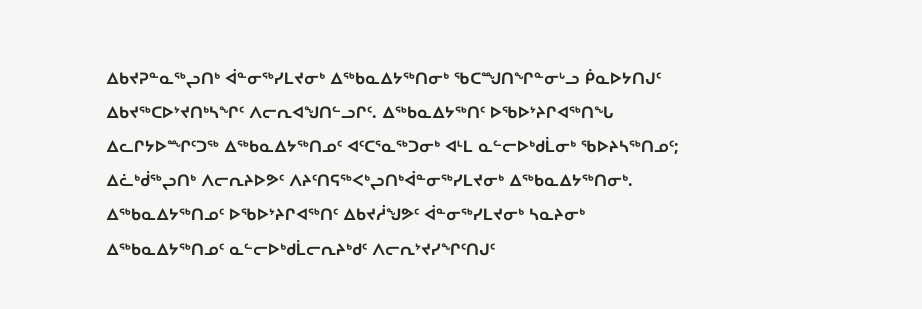ᐃᑲᔪᕈᓐᓇᖅᖢᑎᒃ ᐋᓐᓂᖅᓯᒪᔪᓂᒃ ᐃᖅᑲᓇᐃᔭᖅᑎᓂᒃ ᖃᑕᙳᑎᖏᓐᓂᒡᓗ ᑮᓇᐅᔭᑎᒍᑦ ᐃᑲᔪᖅᑕᐅᔾᔪᑎᒃᓴᖏᑦ ᐱᓕᕆᐊᖑᑎᓪᓗᒋᑦ. ᐃᖅᑲᓇᐃᔭᖅᑎᑦ ᐅᖃᐅᔾᔨᒋᐊᖅᑎᖓ ᐃᓚᒋᔭᐅᙱᑦᑐᖅ ᐃᖅᑲᓇᐃᔭᖅᑎᓄᑦ ᐊᑦᑕᕐᓇᖅᑐᓂᒃ ᐊᒻᒪ ᓇᓪᓕᐅᒃᑯᒫᓂᒃ ᖃᐅᔨᓴᖅᑎᓄᑦ; ᐃᓛᒃᑰᖅᖢᑎᒃ ᐱᓕᕆᔨᐅᕗᑦ ᐱᔨᑦᑎᕋᖅᐸᒃᖢᑎᒃᐋᓐᓂᖅᓯᒪᔪᓂᒃ ᐃᖅᑲᓇᐃᔭᖅᑎᓂᒃ. ᐃᖅᑲᓇᐃᔭᖅᑎᓄᑦ ᐅᖃᐅᔾᔨᒋᐊᖅᑎᑦ ᐃᑲᔪᓲᖑᕗᑦ ᐋᓐᓂᖅᓯᒪᔪᓂᒃ ᓴᓇᔨᓂᒃ ᐃᖅᑲᓇᐃᔭᖅᑎᓄᑦ ᓇᓪᓕᐅᒃᑯᒫᓕᕆᔨᒃᑯᑦ ᐱᓕᕆᔾᔪᓯᖏᑦᑎᒍᑦ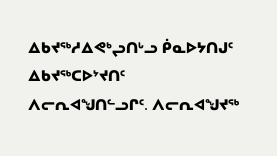ᐃᑲᔪᖅᓱᐃᕙᒃᖢᑎᒡᓗ ᑮᓇᐅᔭᑎᒍᑦ ᐃᑲᔪᖅᑕᐅᔾᔪᑎᑦ ᐱᓕᕆᐊᖑᑎᓪᓗᒋᑦ. ᐱᓕᕆᐊᖑᔪᖅ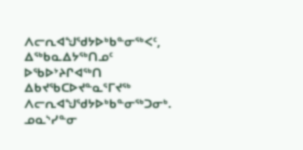ᐱᓕᕆᐊᖑᖁᔭᐅᒃᑲᓐᓂᖅᐸᑦ, ᐃᖅᑲᓇᐃᔭᖅᑎᓄᑦ ᐅᖃᐅᔾᔨᒋᐊᖅᑎ ᐃᑲᔪᖃᑕᐅᔪᓐᓇᕐᒥᔪᖅ ᐱᓕᕆᐊᖑᖁᔭᐅᒃᑲᓐᓂᖅᑐᓂᒃ.
ᓄᓇᔅᓯᓐᓂ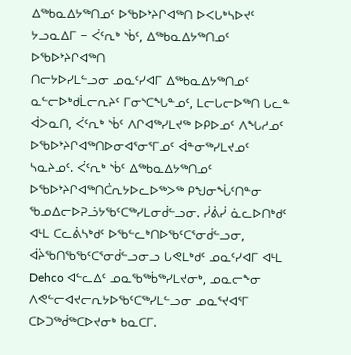ᐃᖅᑲᓇᐃᔭᖅᑎᓄᑦ ᐅᖃᐅᔾᔨᒋᐊᖅᑎ ᐅᐸᒐᒃᓴᐅᔪᑦ
ᔭᓗᓇᐃᒥ − ᐹᑦᕆᒃ ᔅᑳᑦ, ᐃᖅᑲᓇᐃᔭᖅᑎᓄᑦ ᐅᖃᐅᔾᔨᒋᐊᖅᑎ
ᑎᓕᔭᐅᓯᒪᓪᓗᓂ ᓄᓇᑦᓯᐊᒥ ᐃᖅᑲᓇᐃᔭᖅᑎᓄᑦ ᓇᓪᓕᐅᒃᑯᒫᓕᕆᔨᑦ ᒥᓂᔅᑕᖓᓐᓄᑦ, ᒪᓕᒐᓕᐅᖅᑎ ᒐᓚᓐ ᐋᐳᓇᑎ, ᐹᑦᕆᒃ ᔅᑳᑦ ᐱᒋᐊᖅᓯᒪᔪᖅ ᐅᑭᐅᓄᑦ ᐱᖓᓱᓄᑦ ᐅᖃᐅᔾᔨᒋᐊᖅᑎᐅᓂᐊᕐᓂᕐᒥᓄᑦ ᐋᓐᓂᖅᓯᒪᔪᓄᑦ ᓴᓇᔨᓄᑦ. ᐹᑦᕆᒃ ᔅᑳᑦ ᐃᖅᑲᓇᐃᔭᖅᑎᓄᑦ ᐅᖃᐅᔾᔨᒋᐊᖅᑎᑖᕆᔭᐅᓚᐅᖅᐳᖅ ᑭᖑᓂᖔᑦᑎᓐᓂ ᖃᓄᐃᓕᐅᕈᓘᔭᖃᑦᑕᖅᓯᒪᓂᑰᓪᓗᓂ. ᓰᕖᓰ ᓈᓚᐅᑎᒃᑯᑦ ᐊᒻᒪ ᑕᓚᕖᓴᒃᑯᑦ ᐅᖃᓪᓚᒃᑎᐅᖃᑦᑕᕐᓂᑰᓪᓗᓂ, ᐋᔩᖃᑎᖃᖃᑦᑕᕐᓂᑰᓪᓗᓂᓗ ᒐᕙᒪᒃᑯᑦ ᓄᓇᑦᓯᐊᒥ ᐊᒻᒪ Dehco ᐊᓪᓚᐃᑦ ᓄᓇᖃᖅᑳᖅᓯᒪᔪᓂᒃ, ᓄᓇᓕᖕᓂ ᐱᕙᓪᓕᐊᔪᓕᕆᔭᐅᖃᑦᑕᖅᓯᒪᓪᓗᓂ ᓄᓇᕐᔪᐊᕐᒥ ᑕᐅᑐᖅᑰᖅᑕᐅᔪᓂᒃ ᑲᓇᑕᒥ.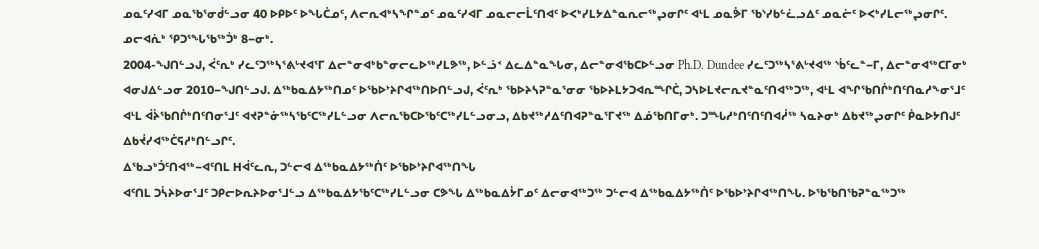ᓄᓇᑦᓯᐊᒥ ᓄᓇᖃᕐᓂᑰᓪᓗᓂ 40 ᐅᑭᐅᑦ ᐅᖓᑖᓄᑦ, ᐱᓕᕆᐊᒃᓴᖏᓐᓄᑦ ᓄᓇᑦᓯᐊᒥ ᓄᓇᓕᓕᒫᑦᑎᐊᑦ ᐅᐸᒃᓯᒪᔭᐃᓐᓇᕆᓕᖅᖢᓂᒋᑦ ᐊᒻᒪ ᓄᓇᕘᒥ ᖃᔅᓯᑲᓪᓛᓗᐃᑦ ᓄᓇᓖᑦ ᐅᐸᒃᓯᒪᓕᖅᖢᓂᒋᑦ. ᓄᓕᐊᕇᒃ ᕿᑐᕐᖓᖃᖅᑑᒃ 8−ᓂᒃ.
2004-ᖑᑎᓪᓗᒍ, ᐹᑦᕆᒃ ᓯᓚᑦᑐᖅᓴᕐᕕᒡᔪᐊᕐᒥ ᐃᓕᓐᓂᐊᒃᑲᓐᓂᓕᓚᐅᖅᓯᒪᕗᖅ, ᐅᓪᓘᑉ ᐃᓚᐃᓐᓇᖓᓂ, ᐃᓕᓐᓂᐊᖃᑕᐅᓪᓗᓂ Ph.D. Dundee ᓯᓚᑦᑐᖅᓴᕐᕕᒡᔪᐊᖅ ᔅᑳᑦᓚᓐ−ᒥ, ᐃᓕᓐᓂᐊᖅᑕᒥᓂᒃ ᐊᓂᒍᐃᓪᓗᓂ 2010−ᖑᑎᓪᓗᒍ. ᐃᖅᑲᓇᐃᔭᖅᑎᓄᑦ ᐅᖃᐅᔾᔨᒋᐊᖅᑎᐅᑎᓪᓗᒍ, ᐹᑦᕆᒃ ᖃᐅᔨᓴᕈᓐᓇᕐᓂᓂ ᖃᐅᔨᒪᔭᑐᐊᕆᙱᑖ, ᑐᓴᐅᒪᔪᓕᕆᔪᓐᓇᑦᑎᐊᖅᑐᖅ, ᐊᒻᒪ ᐊᖏᖃᑎᒌᒃᑎᑦᑎᓇᓱᖕᓂᕐᒧᑦ ᐊᒻᒪ ᐋᔩᖃᑎᒌᒃᑎᑦᑎᓂᕐᒧᑦ ᐊᔪᕈᓐᓃᖅᓴᖃᑦᑕᖅᓯᒪᓪᓗᓂ ᐱᓕᕆᖃᑕᐅᖃᑦᑕᖅᓯᒪᓪᓗᓂᓗ, ᐃᑲᔪᖅᓱᐃᑦᑎᐊᕈᓐᓇᕐᒥᔪᖅ ᐃᓅᖃᑎᒥᓂᒃ. ᑐᙵᓱᒃᑎᑦᑎᑦᑎᐊᓲᖅ ᓴᓇᔨᓂᒃ ᐃᑲᔪᖅᖢᓂᒋᑦ ᑮᓇᐅᔭᑎᒍᑦ ᐃᑲᔫᓯᐊᖅᑖᕋᓱᒃᑎᓪᓗᒋᑦ.
ᐃᖃᓗᒃᑑᑦᑎᐊᖅ−ᐊᑦᑎᒪ ᕼᐋᑦᓚᕆ, ᑐᓪᓕᐊ ᐃᖅᑲᓇᐃᔭᖅᑏᑦ ᐅᖃᐅᔾᔨᒋᐊᖅᑎᖓ
ᐊᑦᑎᒪ ᑐᓵᔨᐅᓂᕐᒧᑦ ᑐᑭᓕᐅᕆᔨᐅᓂᕐᒧᓪᓗ ᐃᖅᑲᓇᐃᔭᖃᑦᑕᖅᓯᒪᓪᓗᓂ ᑕᕗᖓ ᐃᖅᑲᓇᐃᔮᒥᓄᑦ ᐃᓕᓂᐊᖅᑐᖅ ᑐᓪᓕᐊ ᐃᖅᑲᓇᐃᔭᖅᑏᑦ ᐅᖃᐅᔾᔨᒋᐊᖅᑎᖓ. ᐅᖃᖃᑎᖃᕈᓐᓇᖅᑐᖅ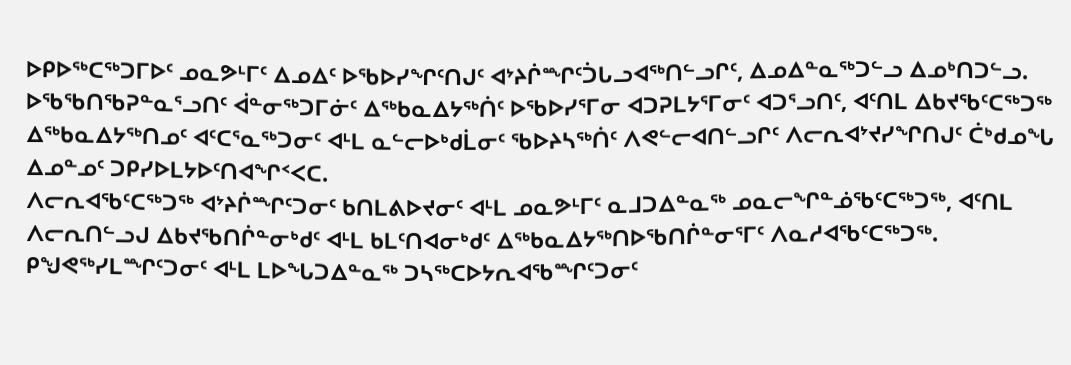ᐅᑭᐅᖅᑕᖅᑐᒥᐅᑦ ᓄᓇᕗᒻᒥᑦ ᐃᓄᐃᑦ ᐅᖃᐅᓯᖏᑦᑎᒍᑦ ᐊᔾᔨᒌᙱᑦᑑᒐᓗᐊᖅᑎᓪᓗᒋᑦ, ᐃᓄᐃᓐᓇᖅᑐᓪᓗ ᐃᓄᒃᑎᑐᓪᓗ. ᐅᖃᖃᑎᖃᕈᓐᓇᕐᓗᑎᑦ ᐋᓐᓂᖅᑐᒥᓃᑦ ᐃᖅᑲᓇᐃᔭᖅᑏᑦ ᐅᖃᐅᓯᕐᒥᓂ ᐊᑐᕈᒪᔭᕐᒥᓂᑦ ᐊᑐᕐᓗᑎᑦ, ᐊᑦᑎᒪ ᐃᑲᔪᖃᑦᑕᖅᑐᖅ ᐃᖅᑲᓇᐃᔭᖅᑎᓄᑦ ᐊᑦᑕᕐᓇᖅᑐᓂᑦ ᐊᒻᒪ ᓇᓪᓕᐅᒃᑯᒫᓂᑦ ᖃᐅᔨᓴᖅᑏᑦ ᐱᕙᓪᓕᐊᑎᓪᓗᒋᑦ ᐱᓕᕆᐊᔾᔪᓯᖏᑎᒍᑦ ᑖᒃᑯᓄᖓ ᐃᓄᓐᓄᑦ ᑐᑭᓯᐅᒪᔭᐅᑦᑎᐊᖏᑉᐸᑕ.
ᐱᓕᕆᐊᖃᑦᑕᖅᑐᖅ ᐊᔾᔨᒌᙱᑦᑐᓂᑦ ᑲᑎᒪᕕᐅᔪᓂᑦ ᐊᒻᒪ ᓄᓇᕗᒻᒥᑦ ᓇᒧᑐᐃᓐᓇᖅ ᓄᓇᓕᖏᓐᓅᖃᑦᑕᖅᑐᖅ, ᐊᑦᑎᒪ ᐱᓕᕆᑎᓪᓗᒍ ᐃᑲᔪᖃᑎᒌᓐᓂᒃᑯᑦ ᐊᒻᒪ ᑲᒪᑦᑎᐊᓂᒃᑯᑦ ᐃᖅᑲᓇᐃᔭᖅᑎᐅᖃᑎᒌᓐᓂᕐᒥᑦ ᐱᓇᓱᐊᖃᑦᑕᖅᑐᖅ. ᑭᖑᕙᖅᓯᒪᙱᑦᑐᓂᑦ ᐊᒻᒪ ᒪᐅᖓᑐᐃᓐᓇᖅ ᑐᓴᖅᑕᐅᔭᕆᐊᖃᙱᑦᑐᓂᑦ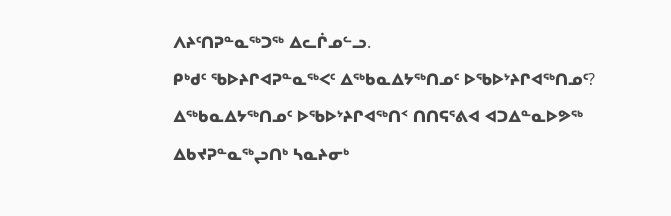ᐱᔨᑦᑎᕈᓐᓇᖅᑐᖅ ᐃᓚᒌᓄᓪᓗ.
ᑭᒃᑯᑦ ᖃᐅᔨᒋᐊᕈᓐᓇᖅᐸᑦ ᐃᖅᑲᓇᐃᔭᖅᑎᓄᑦ ᐅᖃᐅᔾᔨᒋᐊᖅᑎᓄᑦ?
ᐃᖅᑲᓇᐃᔭᖅᑎᓄᑦ ᐅᖃᐅᔾᔨᒋᐊᖅᑎᑉ ᑎᑎᕋᕐᕕᐊ ᐊᑐᐃᓐᓇᐅᕗᖅ ᐃᑲᔪᕈᓐᓇᖅᖢᑎᒃ ᓴᓇᔨᓂᒃ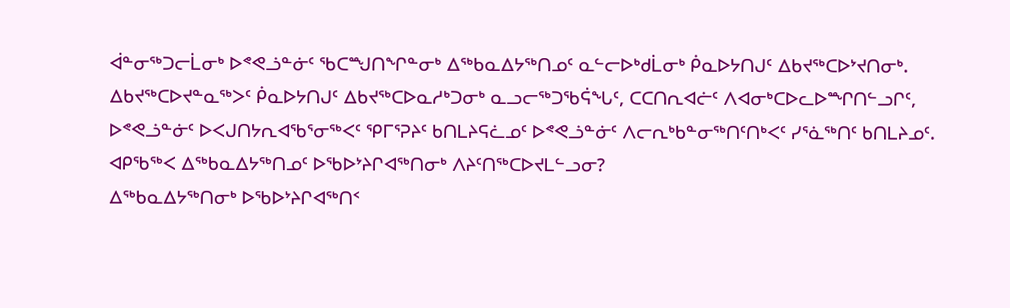ᐋᓐᓂᖅᑐᓕᒫᓂᒃ ᐅᕝᕙᓘᓐᓃᑦ ᖃᑕᙳᑎᖏᓐᓂᒃ ᐃᖅᑲᓇᐃᔭᖅᑎᓄᑦ ᓇᓪᓕᐅᒃᑯᒫᓂᒃ ᑮᓇᐅᔭᑎᒍᑦ ᐃᑲᔪᖅᑕᐅᔾᔪᑎᓂᒃ. ᐃᑲᔪᖅᑕᐅᔪᓐᓇᖅᐳᑦ ᑮᓇᐅᔭᑎᒍᑦ ᐃᑲᔪᖅᑕᐅᓇᓱᒃᑐᓂᒃ ᓇᓗᓕᖅᑐᖃᕌᖓᑦ, ᑕᑕᑎᕆᐊᓖᑦ ᐱᐊᓂᒃᑕᐅᓚᐅᙱᑎᓪᓗᒋᑦ, ᐅᕝᕙᓘᓐᓃᑦ ᐅᐸᒍᑎᔭᕆᐊᖃᕐᓂᖅᐸᑦ ᕿᒥᕐᕈᔨᑦ ᑲᑎᒪᔨᕋᓛᓄᑦ ᐅᕝᕙᓘᓐᓃᑦ ᐱᓕᕆᒃᑲᓐᓂᖅᑎᑦᑎᒃᐸᑦ ᓯᕐᓈᖅᑎᑦ ᑲᑎᒪᔨᓄᑦ.
ᐊᑭᖃᖅᐸ ᐃᖅᑲᓇᐃᔭᖅᑎᓄᑦ ᐅᖃᐅᔾᔨᒋᐊᖅᑎᓂᒃ ᐱᔨᑦᑎᖅᑕᐅᔪᒪᓪᓗᓂ?
ᐃᖅᑲᓇᐃᔭᖅᑎᓂᒃ ᐅᖃᐅᔾᔨᒋᐊᖅᑎᑉ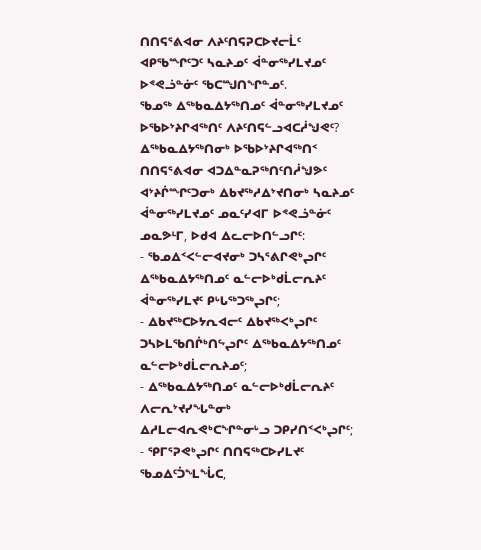ᑎᑎᕋᕐᕕᐊᓂ ᐱᔨᑦᑎᕋᕈᑕᐅᔪᓕᒫᑦ ᐊᑭᖃᙱᑦᑐᑦ ᓴᓇᔨᓄᑦ ᐋᓐᓂᖅᓯᒪᔪᓄᑦ ᐅᕝᕙᓘᓐᓃᑦ ᖃᑕᙳᑎᖏᓐᓄᑦ.
ᖃᓄᖅ ᐃᖅᑲᓇᐃᔭᖅᑎᓄᑦ ᐋᓐᓂᖅᓯᒪᔪᓄᑦ ᐅᖃᐅᔾᔨᒋᐊᖅᑎᑦ ᐱᔨᑦᑎᕋᓪᓗᐊᑕᓲᖑᕙᑦ?
ᐃᖅᑲᓇᐃᔭᖅᑎᓂᒃ ᐅᖃᐅᔾᔨᒋᐊᖅᑎᑉ ᑎᑎᕋᕐᕕᐊᓂ ᐊᑐᐃᓐᓇᕈᖅᑎᑦᑎᓲᖑᕗᑦ ᐊᔾᔨᒌᙱᑦᑐᓂᒃ ᐃᑲᔪᖅᓱᐃᔾᔪᑎᓂᒃ ᓴᓇᔨᓄᑦ ᐋᓐᓂᖅᓯᒪᔪᓄᑦ ᓄᓇᑦᓯᐊᒥ ᐅᕝᕙᓘᓐᓃᑦ ᓄᓇᕗᒻᒥ, ᐅᑯᐊ ᐃᓚᓕᐅᑎᓪᓗᒋᑦ:
- ᖃᓄᐃᑉᐸᓪᓕᐊᔪᓂᒃ ᑐᓴᕐᕕᒋᕙᒃᖢᒋᑦ ᐃᖅᑲᓇᐃᔭᖅᑎᓄᑦ ᓇᓪᓕᐅᒃᑯᒫᓕᕆᔨᑦ ᐋᓐᓂᖅᓯᒪᔪᑦ ᑭᒡᒐᖅᑐᖅᖢᒋᑦ;
- ᐃᑲᔪᖅᑕᐅᔭᕆᐊᓕᑦ ᐃᑲᔪᖅᐸᒃᖢᒋᑦ ᑐᓴᐅᒪᖃᑎᒌᒃᑎᖦᖢᒋᑦ ᐃᖅᑲᓇᐃᔭᖅᑎᓄᑦ ᓇᓪᓕᐅᒃᑯᒫᓕᕆᔨᓄᑦ;
- ᐃᖅᑲᓇᐃᔭᖅᑎᓄᑦ ᓇᓪᓕᐅᒃᑯᒫᓕᕆᔨᑦ ᐱᓕᕆᔾᔪᓯᖓᓐᓂᒃ ᐃᓱᒪᓕᐊᕆᕙᒃᑕᖏᓐᓂᒡᓗ ᑐᑭᓯᑎᑉᐸᒃᖢᒋᑦ;
- ᕿᒥᕐᕈᕙᒃᖢᒋᑦ ᑎᑎᕋᖅᑕᐅᓯᒪᔪᑦ ᖃᓄᐃᑦᑑᖕᒪᖔᑕ,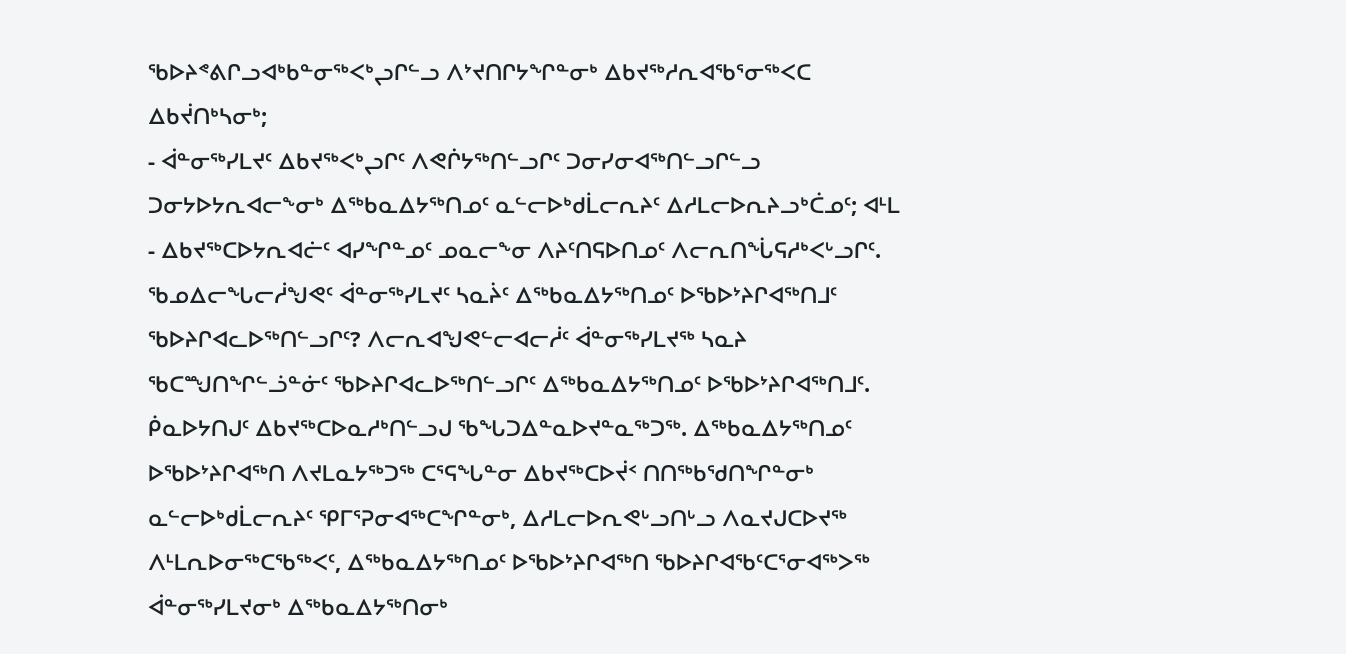ᖃᐅᔨᕝᕕᒋᓗᐊᒃᑲᓐᓂᖅᐸᒃᖢᒋᓪᓗ ᐱᔾᔪᑎᒋᔭᖏᓐᓂᒃ ᐃᑲᔪᖅᓱᕆᐊᖃᕐᓂᖅᐸᑕ ᐃᑲᔫᑎᒃᓴᓂᒃ;
- ᐋᓐᓂᖅᓯᒪᔪᑦ ᐃᑲᔪᖅᐸᒃᖢᒋᑦ ᐱᕙᒌᔭᖅᑎᓪᓗᒋᑦ ᑐᓂᓯᓂᐊᖅᑎᓪᓗᒋᓪᓗ ᑐᓂᔭᐅᔭᕆᐊᓕᖕᓂᒃ ᐃᖅᑲᓇᐃᔭᖅᑎᓄᑦ ᓇᓪᓕᐅᒃᑯᒫᓕᕆᔨᑦ ᐃᓱᒪᓕᐅᕆᔨᓗᒃᑖᓄᑦ; ᐊᒻᒪ
- ᐃᑲᔪᖅᑕᐅᔭᕆᐊᓖᑦ ᐊᓯᖏᓐᓄᑦ ᓄᓇᓕᖕᓂ ᐱᔨᑦᑎᕋᐅᑎᓄᑦ ᐱᓕᕆᑎᖔᕋᓱᒃᐸᒡᓗᒋᑦ.
ᖃᓄᐃᓕᖓᓕᓲᖑᕙᑦ ᐋᓐᓂᖅᓯᒪᔪᑦ ᓴᓇᔩᑦ ᐃᖅᑲᓇᐃᔭᖅᑎᓄᑦ ᐅᖃᐅᔾᔨᒋᐊᖅᑎᒧᑦ ᖃᐅᔨᒋᐊᓚᐅᖅᑎᓪᓗᒋᑦ? ᐱᓕᕆᐊᖑᕙᓪᓕᐊᓕᓲᑦ ᐋᓐᓂᖅᓯᒪᔪᖅ ᓴᓇᔨ ᖃᑕᙳᑎᖏᓪᓘᓐᓃᑦ ᖃᐅᔨᒋᐊᓚᐅᖅᑎᓪᓗᒋᑦ ᐃᖅᑲᓇᐃᔭᖅᑎᓄᑦ ᐅᖃᐅᔾᔨᒋᐊᖅᑎᒧᑦ. ᑮᓇᐅᔭᑎᒍᑦ ᐃᑲᔪᖅᑕᐅᓇᓱᒃᑎᓪᓗᒍ ᖃᖓᑐᐃᓐᓇᐅᔪᓐᓇᖅᑐᖅ. ᐃᖅᑲᓇᐃᔭᖅᑎᓄᑦ ᐅᖃᐅᔾᔨᒋᐊᖅᑎ ᐱᔪᒪᓇᔭᖅᑐᖅ ᑕᕐᕋᖓᓐᓂ ᐃᑲᔪᖅᑕᐅᔫᑉ ᑎᑎᖅᑲᖁᑎᖏᓐᓂᒃ ᓇᓪᓕᐅᒃᑯᒫᓕᕆᔨᑦ ᕿᒥᕐᕈᓂᐊᖅᑕᖏᓐᓂᒃ, ᐃᓱᒪᓕᐅᕆᕙᒡᓗᑎᒡᓗ ᐱᓇᔪᒍᑕᐅᔪᖅ ᐱᒻᒪᕆᐅᓂᖅᑕᖃᖅᐸᑦ, ᐃᖅᑲᓇᐃᔭᖅᑎᓄᑦ ᐅᖃᐅᔾᔨᒋᐊᖅᑎ ᖃᐅᔨᒋᐊᖃᑦᑕᕐᓂᐊᖅᐳᖅ ᐋᓐᓂᖅᓯᒪᔪᓂᒃ ᐃᖅᑲᓇᐃᔭᖅᑎᓂᒃ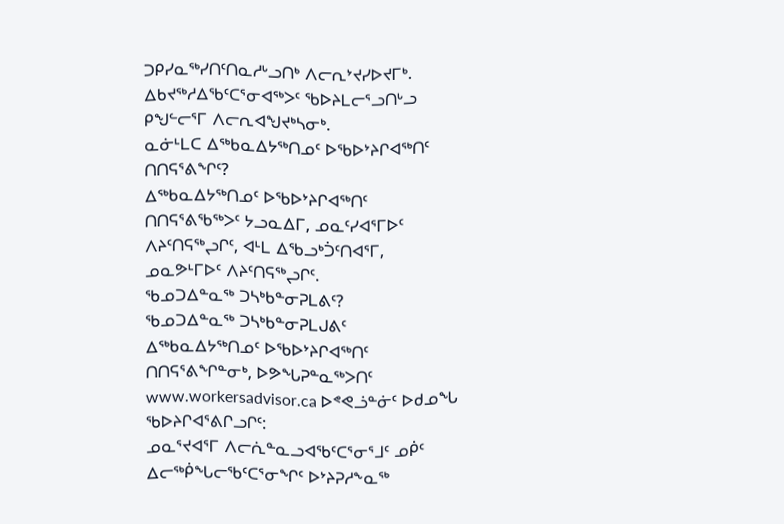ᑐᑭᓯᓇᖅᓯᑎᑦᑎᓇᓱᒡᓗᑎᒃ ᐱᓕᕆᔾᔪᓯᐅᔪᒥᒃ. ᐃᑲᔪᖅᓱᐃᖃᑦᑕᕐᓂᐊᖅᐳᑦ ᖃᐅᔨᒪᓕᕐᓗᑎᒡᓗ ᑭᖑᓪᓕᕐᒥ ᐱᓕᕆᐊᖑᔪᒃᓴᓂᒃ.
ᓇᓃᒻᒪᑕ ᐃᖅᑲᓇᐃᔭᖅᑎᓄᑦ ᐅᖃᐅᔾᔨᒋᐊᖅᑎᑦ ᑎᑎᕋᕐᕕᖏᑦ?
ᐃᖅᑲᓇᐃᔭᖅᑎᓄᑦ ᐅᖃᐅᔾᔨᒋᐊᖅᑎᑦ ᑎᑎᕋᕐᕕᖃᖅᐳᑦ ᔭᓗᓇᐃᒥ, ᓄᓇᑦᓯᐊᕐᒥᐅᑦ ᐱᔨᑦᑎᕋᖅᖢᒋᑦ, ᐊᒻᒪ ᐃᖃᓗᒃᑑᑦᑎᐊᕐᒥ, ᓄᓇᕗᒻᒥᐅᑦ ᐱᔨᑦᑎᕋᖅᖢᒋᑦ.
ᖃᓄᑐᐃᓐᓇᖅ ᑐᓴᒃᑲᓐᓂᕈᒪᕕᑦ?
ᖃᓄᑐᐃᓐᓇᖅ ᑐᓴᒃᑲᓐᓂᕈᒪᒍᕕᑦ ᐃᖅᑲᓇᐃᔭᖅᑎᓄᑦ ᐅᖃᐅᔾᔨᒋᐊᖅᑎᑦ ᑎᑎᕋᕐᕕᖏᓐᓂᒃ, ᐅᕗᖓᕈᓐᓇᖅᐳᑎᑦ www.workersadvisor.ca ᐅᕝᕙᓘᓐᓃᑦ ᐅᑯᓄᖓ ᖃᐅᔨᒋᐊᕐᕕᒋᓗᒋᑦ:
ᓄᓇᕐᔪᐊᕐᒥ ᐱᓕᕇᓐᓇᓗᐊᖃᑦᑕᕐᓂᕐᒧᑦ ᓄᑮᑦ ᐃᓕᖅᑮᖓᓕᖃᑦᑕᕐᓂᖏᑦ ᐅᔾᔨᕈᓱᖕᓇᖅ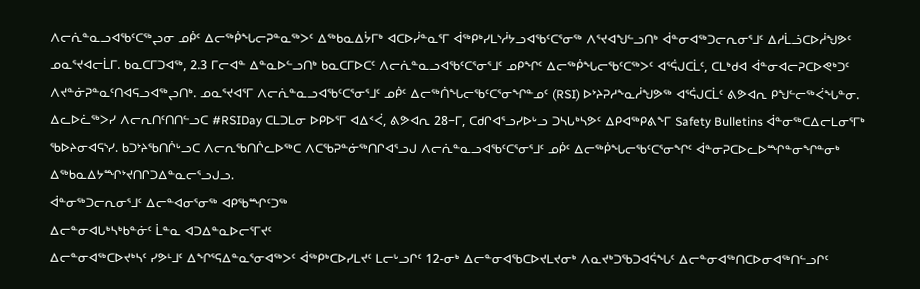ᐱᓕᕇᓐᓇᓗᐊᖃᑦᑕᖅᖢᓂ ᓄᑮᑦ ᐃᓕᖅᑮᖓᓕᕈᓐᓇᖅᐳᑦ ᐃᖅᑲᓇᐃᔮᒥᒃ ᐊᑕᐅᓰᓐᓇᕐᒥ ᐋᖅᑭᒃᓯᒪᔅᓲᔭᓗᐊᖃᑦᑕᕐᓂᖅ ᐱᕐᔪᐊᖑᓪᓗᑎᒃ ᐋᓐᓂᐊᖅᑐᓕᕆᓂᕐᒧᑦ ᐃᓱᒫᓘᑕᐅᓲᖑᕗᑦ ᓄᓇᕐᔪᐊᓕᒫᒥ. ᑲᓇᑕᒥᑐᐊᖅ, 2.3 ᒥᓕᐊᓐ ᐃᓐᓇᐅᓪᓗᑎᒃ ᑲᓇᑕᒥᐅᑕᑦ ᐱᓕᕇᓐᓇᓗᐊᖃᑦᑕᕐᓂᕐᒧᑦ ᓄᑭᖏᑦ ᐃᓕᖅᑮᖓᓕᖃᑦᑕᖅᐳᑦ ᐊᕐᕌᒍᑕᒫᑦ, ᑕᒪᒃᑯᐊ ᐋᓐᓂᐊᓕᕈᑕᐅᕙᒃᑐᑦ ᐱᔪᓐᓃᕈᓐᓇᑦᑎᐊᕋᓗᐊᖅᖢᑎᒃ. ᓄᓇᕐᔪᐊᕐᒥ ᐱᓕᕇᓐᓇᓗᐊᖃᑦᑕᕐᓂᕐᒧᑦ ᓄᑮᑦ ᐃᓕᖅᑏᖓᓕᖃᑦᑕᕐᓂᖏᓐᓄᑦ (RSI) ᐅᔾᔨᕈᓱᖕᓇᓲᖑᕗᖅ ᐊᕐᕌᒍᑕᒫᑦ ᕕᕗᐊᕆ ᑭᖑᓪᓕᖅᐹᖓᓐᓂ. ᐃᓚᐅᓛᖅᐳᓯ ᐱᓕᕆᑎᑦᑎᑎᓪᓗᑕ #RSIDay ᑕᒪᑐᒪᓂ ᐅᑭᐅᕐᒥ ᐊᐃᑉᐹ, ᕕᕗᐊᕆ 28−ᒥ, ᑕᑯᒋᐊᕐᓗᓯᐅᒡᓗ ᑐᓴᒐᒃᓴᕗᑦ ᐃᑭᐊᖅᑭᕕᖕᒥ Safety Bulletins ᐋᓐᓂᖅᑕᐃᓕᒪᓂᕐᒥᒃ ᖃᐅᔨᓂᐊᕋᔅᓯ. ᑲᑐᔾᔨᖃᑎᒌᒡᓗᑕ ᐱᓕᕆᖃᑎᒌᓚᐅᖅᑕ ᐱᑕᖃᕈᓐᓃᖅᑎᒋᐊᕐᓗᒍ ᐱᓕᕇᓐᓇᓗᐊᖃᑦᑕᕐᓂᕐᒧᑦ ᓄᑮᑦ ᐃᓕᖅᑮᖓᓕᖃᑦᑕᕐᓂᖏᑦ ᐋᓐᓂᕈᑕᐅᓚᐅᙱᓐᓂᖏᓐᓂᒃ ᐃᖅᑲᓇᐃᔭᙱᔾᔪᑎᒋᑐᐃᓐᓇᓕᕐᓗᒍᓗ.
ᐋᓐᓂᖅᑐᓕᕆᓂᕐᒧᑦ ᐃᓕᓐᐊᓂᕐᓂᖅ ᐊᑭᖃᙱᑦᑐᖅ
ᐃᓕᓐᓂᐊᒐᒃᓴᒃᑲᓐᓃᑦ ᒫᓐᓇ ᐊᑐᐃᓐᓇᐅᓕᕐᒥᔪᑦ
ᐃᓕᓐᓂᐊᖅᑕᐅᔪᒃᓴᑦ ᓯᕗᒻᒧᑦ ᐃᖏᕐᕋᐃᓐᓇᕐᓂᐊᖅᐳᑦ ᐋᖅᑭᒃᑕᐅᓯᒪᔪᑦ ᒪᓕᒡᓗᒋᑦ 12-ᓂᒃ ᐃᓕᓐᓂᐊᖃᑕᐅᔪᒪᔪᓂᒃ ᐱᓇᔪᒃᑐᖃᑐᐊᕌᖓᑦ ᐃᓕᓐᓂᐊᖅᑎᑕᐅᓂᐊᖅᑎᓪᓗᒋᑦ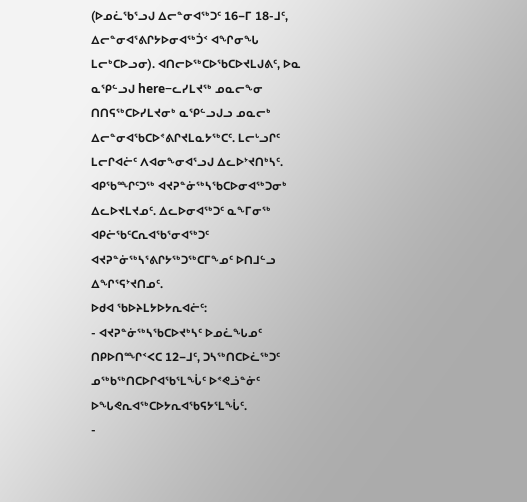(ᐅᓄᓛᖃᕐᓗᒍ ᐃᓕᓐᓂᐊᖅᑐᑦ 16−ᒥ 18-ᒧᑦ, ᐃᓕᓐᓂᐊᕐᕕᒋᔭᐅᓂᐊᖅᑑᑉ ᐊᖏᓂᖓ ᒪᓕᒃᑕᐅᓗᓂ). ᐊᑎᓕᐅᖅᑕᐅᖃᑕᐅᔪᒪᒍᕕᑦ, ᐅᓇ ᓇᕿᓪᓗᒍ here−ᓚᓯᒪᔪᖅ ᓄᓇᓕᖕᓂ ᑎᑎᕋᖅᑕᐅᓯᒪᔪᓂᒃ ᓇᕿᓪᓗᒍᓗ ᓄᓇᓕᒃ ᐃᓕᓐᓂᐊᖃᑕᐅᕝᕕᒋᔪᒪᓇᔭᖅᑕᑦ. ᒪᓕᒡᓗᒋᑦ ᒪᓕᒋᐊᓖᑦ ᐱᐊᓂᖕᓂᐊᕐᓗᒍ ᐃᓚᐅᔾᔪᑎᒃᓴᑦ.
ᐊᑭᖃᙱᑦᑐᖅ ᐊᔪᕈᓐᓃᖅᓴᖃᑕᐅᓂᐊᖅᑐᓂᒃ ᐃᓚᐅᔪᒪᔪᓄᑦ. ᐃᓚᐅᓂᐊᖅᑐᑦ ᓇᖕᒥᓂᖅ ᐊᑭᓖᖃᑦᑕᕆᐊᖃᕐᓂᐊᖅᑐᑦ ᐊᔪᕈᓐᓃᖅᓴᕐᕕᒋᔭᖅᑐᖅᑕᒥᖕᓄᑦ ᐅᑎᒧᓪᓗ ᐃᖏᕐᕋᔾᔪᑎᓄᑦ.
ᐅᑯᐊ ᖃᐅᔨᒪᔭᐅᔭᕆᐊᓖᑦ:
- ᐊᔪᕈᓐᓃᖅᓴᖃᑕᐅᔪᒃᓴᑦ ᐅᓄᓛᖓᓄᑦ ᑎᑭᐅᑎᙱᑉᐸᑕ 12−ᒧᑦ, ᑐᓴᖅᑎᑕᐅᓛᖅᑐᑦ ᓄᖅᑲᖅᑎᑕᐅᒋᐊᖃᕐᒪᖔᑦ ᐅᕝᕙᓘᓐᓃᑦ ᐅᖓᕙᕆᐊᖅᑕᐅᔭᕆᐊᖃᕋᔭᕐᒪᖔᑦ.
-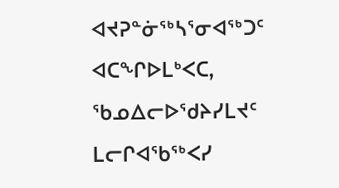ᐊᔪᕈᓐᓃᖅᓴᕐᓂᐊᖅᑐᑦ ᐊᑕᖏᐅᒪᒃᐸᑕ, ᖃᓄᐃᓕᐅᖁᔨᓯᒪᔪᑦ ᒪᓕᒋᐊᖃᖅᐸᓯ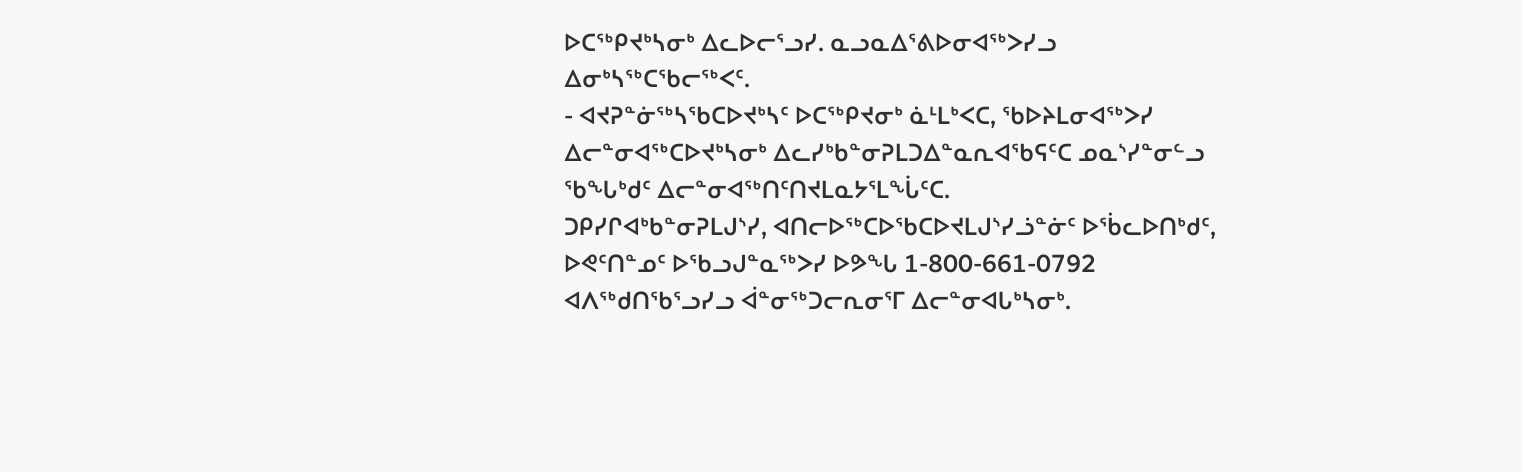ᐅᑕᖅᑭᔪᒃᓴᓂᒃ ᐃᓚᐅᓕᕐᓗᓯ. ᓇᓗᓇᐃᕐᕕᐅᓂᐊᖅᐳᓯᓗ ᐃᓂᒃᓴᖅᑕᖃᓕᖅᐸᑦ.
- ᐊᔪᕈᓐᓃᖅᓴᖃᑕᐅᔪᒃᓴᑦ ᐅᑕᖅᑭᔪᓂᒃ ᓈᒻᒪᒃᐸᑕ, ᖃᐅᔨᒪᓂᐊᖅᐳᓯ ᐃᓕᓐᓂᐊᖅᑕᐅᔪᒃᓴᓂᒃ ᐃᓚᓯᒃᑲᓐᓂᕈᒪᑐᐃᓐᓇᕆᐊᖃᕋᑦᑕ ᓄᓇᔅᓯᓐᓂᓪᓗ ᖃᖓᒃᑯᑦ ᐃᓕᓐᓂᐊᖅᑎᑦᑎᔪᒪᓇᔭᕐᒪᖔᑦᑕ.
ᑐᑭᓯᒋᐊᒃᑲᓐᓂᕈᒪᒍᔅᓯ, ᐊᑎᓕᐅᖅᑕᐅᖃᑕᐅᔪᒪᒍᔅᓯᓘᓐᓃᑦ ᐅᖄᓚᐅᑎᒃᑯᑦ, ᐅᕙᑦᑎᓐᓄᑦ ᐅᖃᓗᒍᓐᓇᖅᐳᓯ ᐅᕗᖓ 1-800-661-0792 ᐊᐱᖅᑯᑎᖃᕐᓗᓯᓗ ᐋᓐᓂᖅᑐᓕᕆᓂᕐᒥ ᐃᓕᓐᓂᐊᒐᒃᓴᓂᒃ.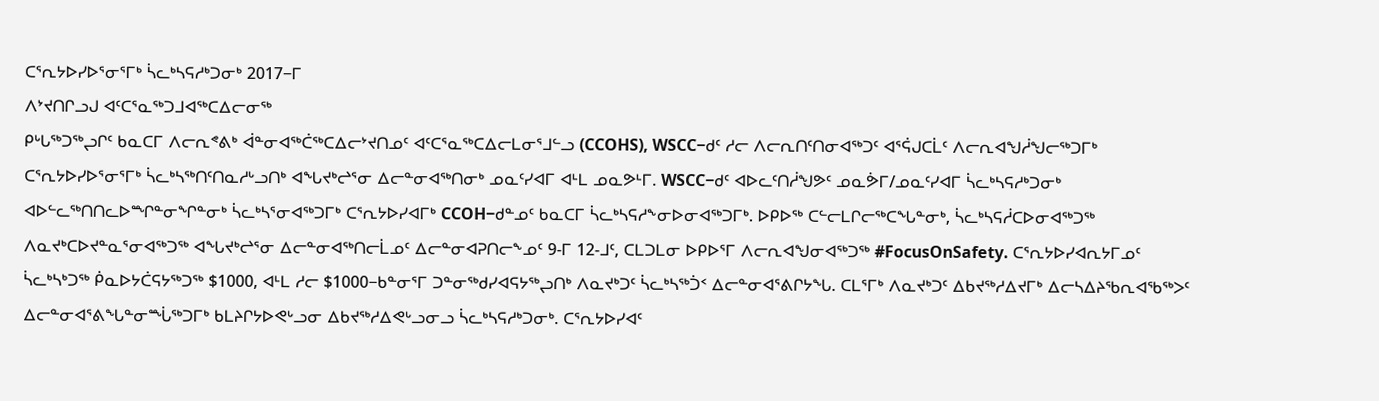ᑕᕐᕆᔭᐅᓯᐅᕐᓂᕐᒥᒃ ᓵᓚᒃᓴᕋᓱᒃᑐᓂᒃ 2017−ᒥ
ᐱᔾᔪᑎᒋᓗᒍ ᐊᑦᑕᕐᓇᖅᑐᒧᐊᖅᑕᐃᓕᓂᖅ
ᑭᒡᒐᖅᑐᖅᖢᒋᑦ ᑲᓇᑕᒥ ᐱᓕᕆᕝᕕᒃ ᐋᓐᓂᐊᖅᑖᖅᑕᐃᓕᔾᔪᑎᓄᑦ ᐊᑦᑕᕐᓇᖅᑕᐃᓕᒪᓂᕐᒧᓪᓗ (CCOHS), WSCC−ᑯᑦ ᓱᓕ ᐱᓕᕆᑎᑦᑎᓂᐊᖅᑐᑦ ᐊᕐᕌᒍᑕᒫᑦ ᐱᓕᕆᐊᖑᓲᖑᓕᖅᑐᒥᒃ ᑕᕐᕆᔭᐅᓯᐅᕐᓂᕐᒥᒃ ᓵᓚᒃᓴᖅᑎᑦᑎᓇᓱᒡᓗᑎᒃ ᐊᖓᔪᒃᖠᕐᓂ ᐃᓕᓐᓂᐊᖅᑎᓂᒃ ᓄᓇᑦᓯᐊᒥ ᐊᒻᒪ ᓄᓇᕗᒻᒥ. WSCC−ᑯᑦ ᐊᐅᓚᑦᑎᓲᖑᕗᑦ ᓄᓇᕘᒥ/ᓄᓇᑦᓯᐊᒥ ᓵᓚᒃᓴᕋᓱᒃᑐᓂᒃ ᐊᐅᓪᓚᖅᑎᑎᓚᐅᙱᓐᓂᖏᓐᓂᒃ ᓵᓚᒃᓴᕐᓂᐊᖅᑐᒥᒃ ᑕᕐᕆᔭᐅᓯᐊᒥᒃ CCOH−ᑯᓐᓄᑦ ᑲᓇᑕᒥ ᓵᓚᒃᓴᕋᓱᖕᓂᐅᓂᐊᖅᑐᒥᒃ. ᐅᑭᐅᖅ ᑕᓪᓕᒪᒋᓕᖅᑕᖓᓐᓂᒃ, ᓵᓚᒃᓴᕋᓲᑕᐅᓂᐊᖅᑐᖅ ᐱᓇᔪᒃᑕᐅᔪᓐᓇᕐᓂᐊᖅᑐᖅ ᐊᖓᔪᒃᖠᕐᓂ ᐃᓕᓐᓂᐊᖅᑎᓕᒫᓄᑦ ᐃᓕᓐᓂᐊᕈᑎᓕᖕᓄᑦ 9-ᒥ 12-ᒧᑦ, ᑕᒪᑐᒪᓂ ᐅᑭᐅᕐᒥ ᐱᓕᕆᐊᖑᓂᐊᖅᑐᖅ #FocusOnSafety. ᑕᕐᕆᔭᐅᓯᐊᕆᔭᒥᓄᑦ ᓵᓚᒃᓴᒃᑐᖅ ᑮᓇᐅᔭᑖᕋᔭᖅᑐᖅ $1000, ᐊᒻᒪ ᓱᓕ $1000−ᑲᓐᓂᕐᒥ ᑐᓐᓂᖅᑯᓯᐊᕋᔭᖅᖢᑎᒃ ᐱᓇᔪᒃᑐᑦ ᓵᓚᒃᓴᖅᑑᑉ ᐃᓕᓐᓂᐊᕐᕕᒋᔭᖓ. ᑕᒪᕐᒥᒃ ᐱᓇᔪᒃᑐᑦ ᐃᑲᔪᖅᓱᐃᔪᒥᒃ ᐃᓕᓴᐃᔨᖃᕆᐊᖃᖅᐳᑦ ᐃᓕᓐᓂᐊᕐᕕᖓᓐᓂᙶᖅᑐᒥᒃ ᑲᒪᔨᒋᔭᐅᕙᒡᓗᓂ ᐃᑲᔪᖅᓱᐃᕙᒡᓗᓂᓗ ᓵᓚᒃᓴᕋᓱᒃᑐᓂᒃ. ᑕᕐᕆᔭᐅᓯᐊᑦ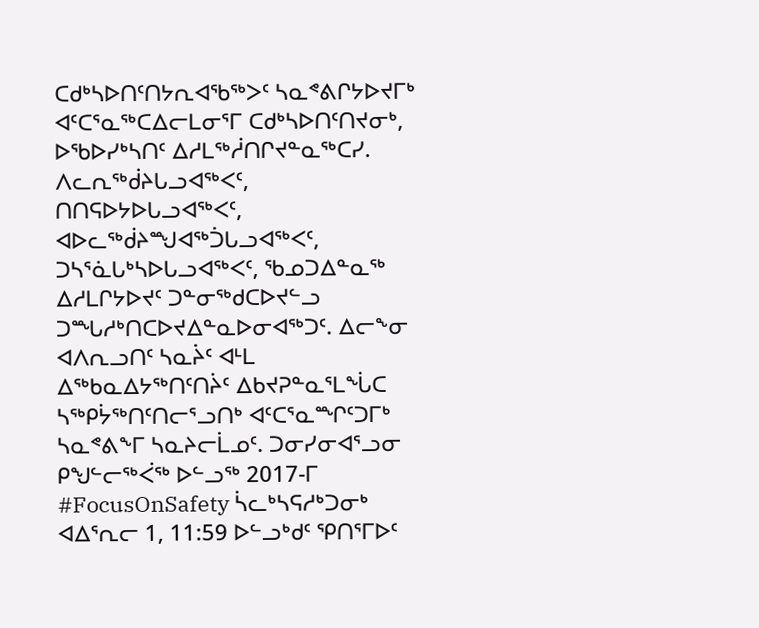ᑕᑯᒃᓴᐅᑎᑦᑎᔭᕆᐊᖃᖅᐳᑦ ᓴᓇᕝᕕᒋᔭᐅᔪᒥᒃ ᐊᑦᑕᕐᓇᖅᑕᐃᓕᒪᓂᕐᒥ ᑕᑯᒃᓴᐅᑎᑦᑎᔪᓂᒃ, ᐅᖃᐅᓯᒃᓴᑎᑦ ᐃᓱᒪᖅᓲᑎᒋᔪᓐᓇᖅᑕᓯ. ᐱᓚᕆᖅᑰᔨᒐᓗᐊᖅᐸᑦ, ᑎᑎᕋᐅᔭᐅᒐᓗᐊᖅᐸᑦ, ᐊᐅᓚᖅᑰᔨᙳᐊᖅᑑᒐᓗᐊᖅᐸᑦ, ᑐᓴᕐᓈᒐᒃᓴᐅᒐᓗᐊᖅᐸᑦ, ᖃᓄᑐᐃᓐᓇᖅ ᐃᓱᒪᒋᔭᐅᔪᑦ ᑐᓐᓂᖅᑯᑕᐅᔪᓪᓗ ᑐᙵᓱᒃᑎᑕᐅᔪᐃᓐᓇᐅᓂᐊᖅᑐᑦ. ᐃᓕᖕᓂ ᐊᐱᕆᓗᑎᑦ ᓴᓇᔩᑦ ᐊᒻᒪ ᐃᖅᑲᓇᐃᔭᖅᑎᑦᑎᔩᑦ ᐃᑲᔪᕈᓐᓇᕐᒪᖔᑕ ᓴᖅᑭᔮᖅᑎᑦᑎᓕᕐᓗᑎᒃ ᐊᑦᑕᕐᓇᙱᑦᑐᒥᒃ ᓴᓇᕝᕕᖕᒥ ᓴᓇᔨᓕᒫᓄᑦ. ᑐᓂᓯᓂᐊᕐᓗᓂ ᑭᖑᓪᓕᖅᐹᖅ ᐅᓪᓗᖅ 2017-ᒥ #FocusOnSafety ᓵᓚᒃᓴᕋᓱᒃᑐᓂᒃ ᐊᐃᕐᕆᓕ 1, 11:59 ᐅᓪᓗᒃᑯᑦ ᕿᑎᕐᒥᐅᑦ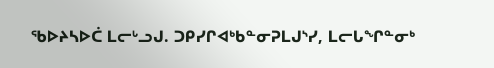ᖃᐅᔨᓴᐅᑖ ᒪᓕᒡᓗᒍ. ᑐᑭᓯᒋᐊᒃᑲᓐᓂᕈᒪᒍᔅᓯ, ᒪᓕᒐᖏᓐᓂᒃ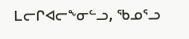ᒪᓕᒋᐊᓕᖕᓂᓪᓗ, ᖃᓄᕐᓗ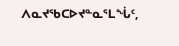ᐱᓇᔪᖃᑕᐅᔪᓐᓇᕐᒪᖔᑦ,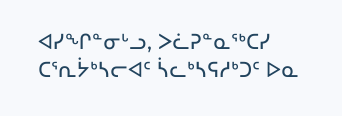ᐊᓯᖏᓐᓂᒡᓗ, ᐳᓛᕈᓐᓇᖅᑕᓯ ᑕᕐᕆᔮᒃᓴᓕᐊᑦ ᓵᓚᒃᓴᕋᓱᒃᑐᑦ ᐅᓇ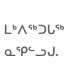ᒪᒃᐱᖅᑐᒐᖅ ᓇᕿᓪᓗᒍ.